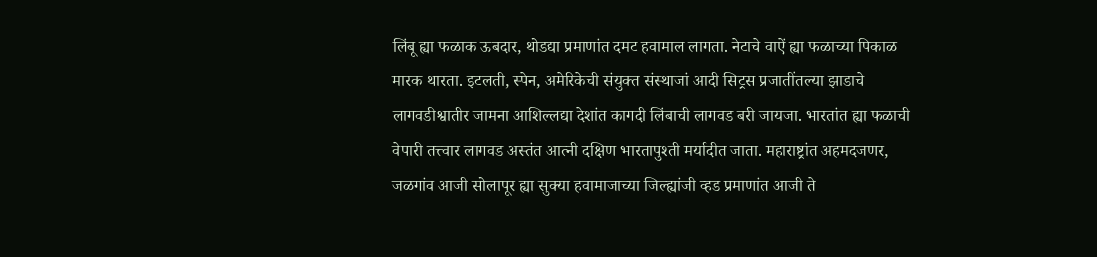लिंबू ह्या फळाक ऊबदार, थोडद्या प्रमाणांत दमट हवामाल लागता. नेटाचे वाऐं ह्या फळाच्या पिकाळ मारक थारता. इटलती, स्पेन, अमेरिकेची संयुक्त संस्थाजां आदी सिट्रस प्रजातींतल्या झाडाचे लागवडीश्वातीर जामना आशिल्लद्या देशांत कागदी लिंबाची लागवड बरी जायजा. भारतांत ह्या फळाची वेपारी तत्त्वार लागवड अस्तंत आत्नी दक्षिण भारतापुश्ती मर्यादीत जाता. महाराष्ट्रांत अहमदजणर, जळगांव आजी सोलापूर ह्या सुक्या हवामाजाच्या जिल्ह्यांजी व्हड प्रमाणांत आजी ते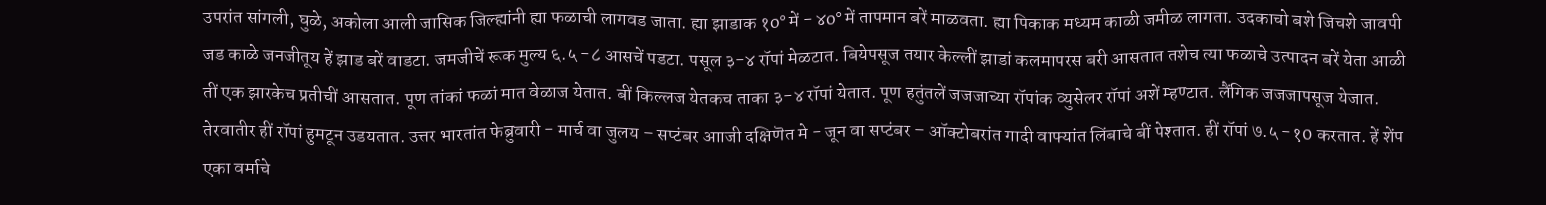उपरांत सांगली, घुळे, अकोला आली जासिक जिल्ह्यांनी ह्या फळाची लागवड जाता. ह्या झाडाक १o° में - ४o° में तापमान बरें माळवता. ह्या पिकाक मध्यम काळी जमीळ लागता. उदकाचो बशे जिचशे जावपी जड काळे जनजीतूय हें झाड बरें वाडटा. जमजीचें रूक मुल्य ६.५ -८ आसचें पडटा. पसूल ३-४ रॉपां मेळटात. बियेपसूज तयार केल्लीं झाडां कलमापरस बरी आसतात तशेच त्या फळाचे उत्पादन बरें येता आळी तीं एक झारकेच प्रतीचीं आसतात. पूण तांकां फळां मात वेळाज येतात. बीं किल्लज येतकच ताका ३-४ रॉपां येतात. पूण हतुंतलें जजजाच्या रॉपांक व्युसेलर रॉपां अशें म्हण्टात. लैंगिक जजजापसूज येजात. तेरवातीर हीं रॉपां हुमटून उडयतात. उत्तर भारतांत फेब्रुवारी - मार्च वा जुलय – सप्टंबर आाजी दक्षिणॆत मे - जून वा सप्टंबर – ऑक्टोबरांत गादी वाफ्यांत लिंबाचे बीं पेश्तात. हीं रॉपां ७.५ -१0 करतात. हें शेंप एका वर्माचे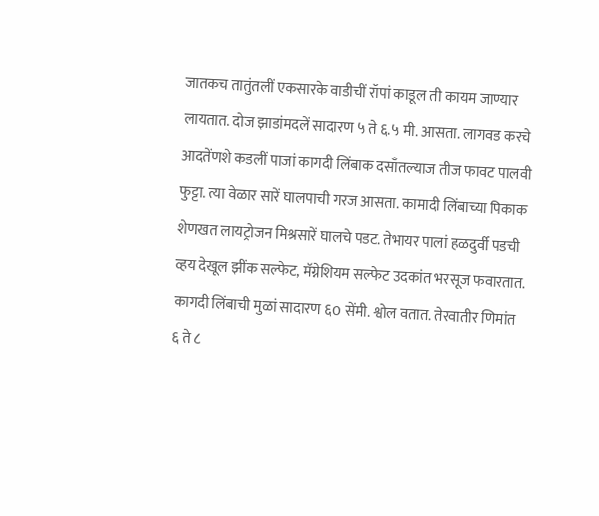जातकच तातुंतलीं एकसारके वाडीचीं रॉपां काडूल ती कायम जाण्यार लायतात. दोज झाडांमदलें सादारण ५ ते ६.५ मी. आसता. लागवड करचे आदतेंणशे कडलीं पाजां कागदी लिंबाक दसाँतल्याज तीज फावट पालवी फुट्टा. त्या वेळार सारें घालपाची गरज आसता. कामादी लिंबाच्या पिकाक शेणखत लायट्रोजन मिश्रसारें घालचे पडट. तेभायर पालां हळदुर्वी पडची व्हय देखूल झींक सल्फेट, मॅग्नेशियम सल्फेट उदकांत भरसूज फवारतात. कागदी लिंबाची मुळां सादारण ६0 सेंमी. श्वोल वतात. तेरवातीर णिमांत ६ ते ८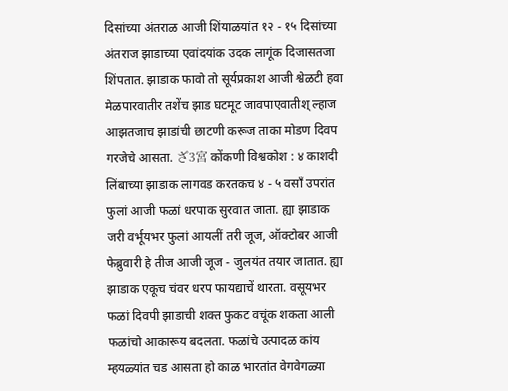दिसांच्या अंतराळ आजी शिंयाळयांत १२ - १५ दिसांच्या अंतराज झाडाच्या एवांदयांक उदक लागूंक दिजासतजा शिंपतात. झाडाक फावो तो सूर्यप्रकाश आजी श्वेळटी हवा मेळपारवातीर तशेंच झाड घटमूट जावपाएवातीश् ल्हाज आझतजाच झाडांची छाटणी करूज ताका मोडण दिवप गरजेचे आसता. ざ3宮 कोंकणी विश्वकोश : ४ काशदी लिंबाच्या झाडाक लागवड करतकच ४ - ५ वसाँ उपरांत फुलां आजी फळां धरपाक सुरवात जाता. ह्या झाडाक जरी वर्भूयभर फुलां आयलीं तरी जूज, ऑक्टोबर आजी फेब्रुवारी हे तीज आजी जूज - जुलयंत तयार जातात. ह्या झाडाक एकूच चंवर धरप फायद्याचें थारता. वसूयभर फळां दिवपी झाडाची शक्त फुकट वचूंक शकता आली फळांचो आकारूय बदलता. फळांचे उत्पादळ कांय म्हयळ्यांत चड आसता हो काळ भारतांत वेगवेगळ्या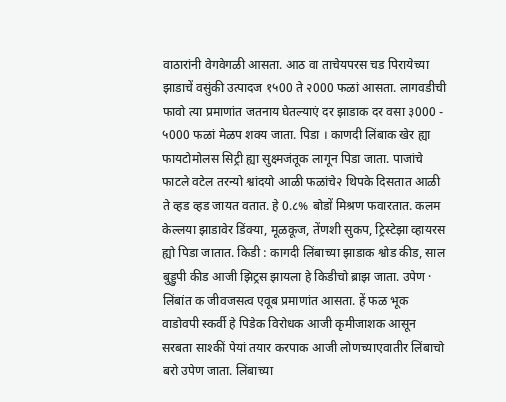वाठारांनी वेगवेगळी आसता. आठ वा ताचेयपरस चड पिरायेच्या झाडाचें वसुंकी उत्पादज १५00 ते २000 फळां आसता. लागवडीची फावो त्या प्रमाणांत जतनाय घेतल्याएं दर झाडाक दर वसा ३000 - ५000 फळां मेळप शक्य जाता. पिडा । काणदी लिंबाक खेर ह्या फायटोमोलस सिट्री ह्या सुक्ष्मजंतूक लागून पिडा जाता. पाजांचे फाटले वटेल तरन्यो श्वांदयो आळी फळांचे२ थिपके दिसतात आळी ते व्हड व्हड जायत वतात. हे 0.८% बोडों मिश्रण फवारतात. कलम केल्लया झाडावेर डिंक्या, मूळकूज, तेंणशी सुकप, ट्रिस्टेझा व्हायरस ह्यो पिडा जातात. किडी : कागदी लिंबाच्या झाडाक श्वोड कीड, साल बुड्डुपी कीड आजी झिट्रस झायला हे किडीचो ब्राझ जाता. उपेण · लिंबांत क जीवजसत्व एवूब प्रमाणांत आसता. हें फळ भूक वाडोवपी स्कर्वी हे पिडेक विरोधक आजी कृमीजाशक आसून सरबता साश्कीं पेयां तयार करपाक आजी लोणच्याएवातीर लिंबाचो बरो उपेण जाता. लिंबाच्या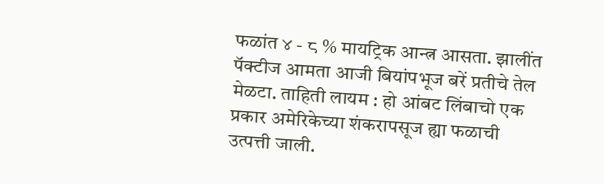फळांत ४ - ८ % मायट्रिक आन्त्न आसता. झालींत पॅक्टीज आमता आजी बियांपभूज बरें प्रतीचे तेल मेळटा. ताहिती लायम : हो आंबट लिंबाचो एक प्रकार अमेरिकेच्या शंकरापसूज ह्या फळाची उत्पत्ती जाली.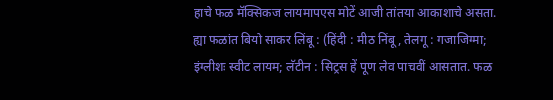हाचे फळ मॅक्सिकज लायमापएस मोटें आजी तांतया आकाशाचे असता. ह्या फळांत बियो साकर लिंबू : (हिंदी : मीठ निंबू, तेलगू : गजाजिग्मा; इंग्लीशः स्वीट लायम; लॅटीन : सिट्रस हें पूण लेव पाचवीं आसतात. फळ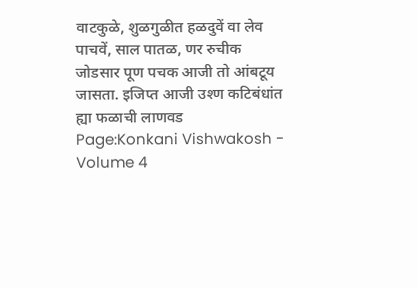वाटकुळे, शुळगुळीत हळदुवें वा लेव पाचवें, साल पातळ, णर रुचीक जोडसार पूण पचक आजी तो आंबटूय जासता. इजिप्त आजी उश्ण कटिबंधांत ह्या फळाची लाणवड
Page:Konkani Vishwakosh - Volume 4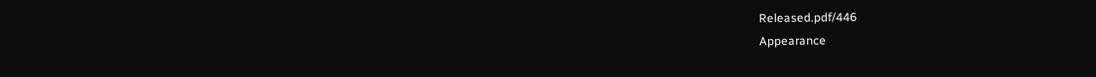Released.pdf/446
Appearance